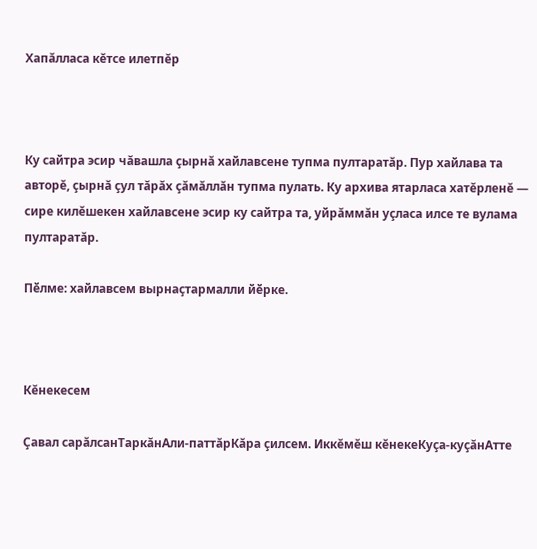Хапăлласа кĕтсе илетпĕр



Ку сайтра эсир чăвашла çырнă хайлавсене тупма пултаратăр. Пур хайлава та авторĕ, çырнă çул тăрăх çăмăллăн тупма пулать. Ку архива ятарласа хатĕрленĕ — сире килĕшекен хайлавсене эсир ку сайтра та, уйрăммăн уçласа илсе те вулама пултаратăр.

Пӗлме: хайлавсем вырнаҫтармалли йӗрке.



Кĕнекесем

Çавал сарăлсанТаркăнАли-паттăрКăра çилсем. Иккĕмĕш кĕнекеКуçа-куçăнАтте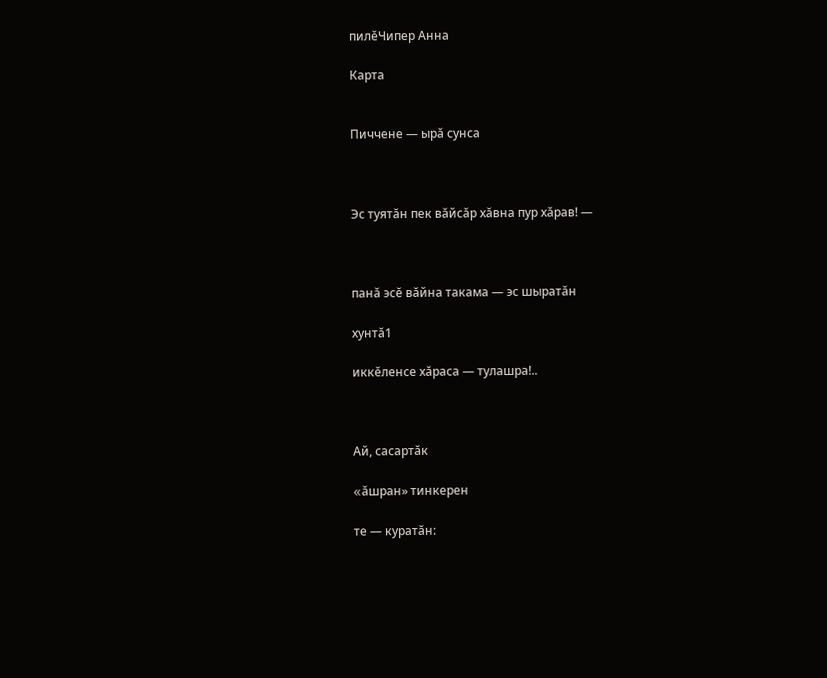пилĕЧипер Анна

Карта


Пиччене — ырă сунса



Эс туятăн пек вăйсăр хăвна пур хăрав! —



панă эсĕ вăйна такама — эс шыратăн

хунтă1

иккĕленсе хăраса — тулашра!..



Ай, сасартăк

«ăшран» тинкерен

те — куратăн: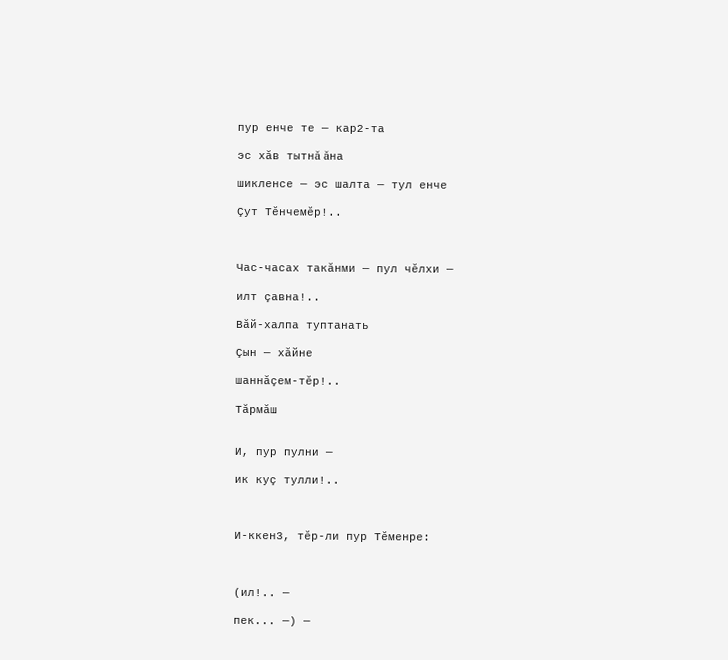пур енче те — кар2-та

эс хăв тытнă ăна

шикленсе — эс шалта — тул енче

Çут Тĕнчемĕр!..



Час-часах такăнми — пул чĕлхи —

илт çавна!..

Вăй-халпа туптанать

Çын — хăйне

шаннăçем-тĕр!..

Тăрмăш


И, пур пулни —

ик куç тулли!..



И-ккен3, тĕр-ли пур Тĕменре:



(ил!.. —

пек... —) —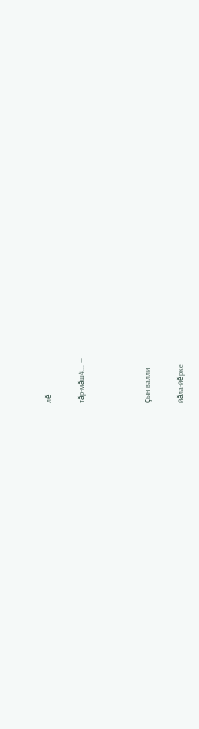лĕ

тăр-мăш4... —



çын валли

йăла-йĕрке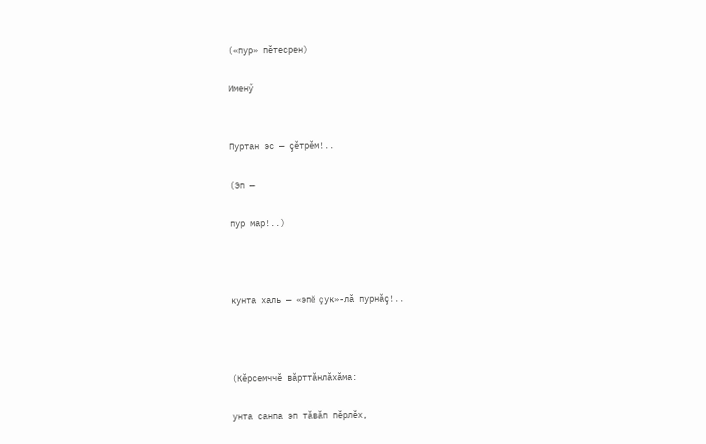(«пур» пĕтесрен)

Именӳ


Пуртан эс — çĕтрĕм!..

(Эп —

пур мар!..)



кунта халь — «эпĕ çук»-лă пурнăç!..



(Кĕрсемччĕ вăрттăнлăхăма:

унта санпа эп тăвăп пĕрлĕх,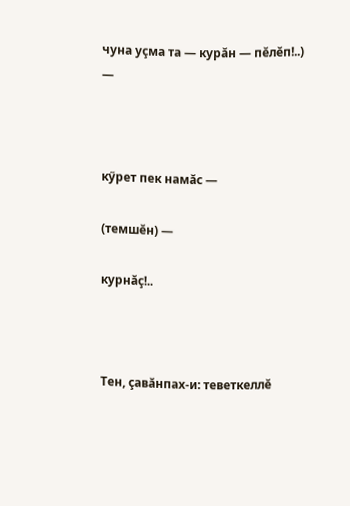чуна уçма та — курăн — пĕлĕп!..) —



кӳрет пек намăс —

(темшĕн) —

курнăç!..



Тен, çавăнпах-и: теветкеллĕ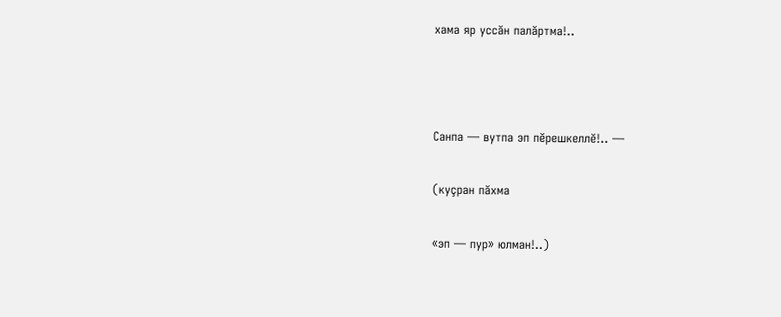хама яр уссăн палăртма!..



Санпа — вутпа эп пĕрешкеллĕ!.. —

(куçран пăхма

«эп — пур» юлман!..)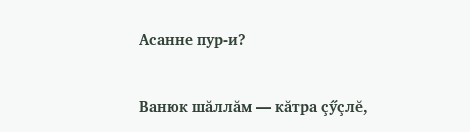Асанне пур-и?


Ванюк шăллăм — кăтра çӳçлĕ,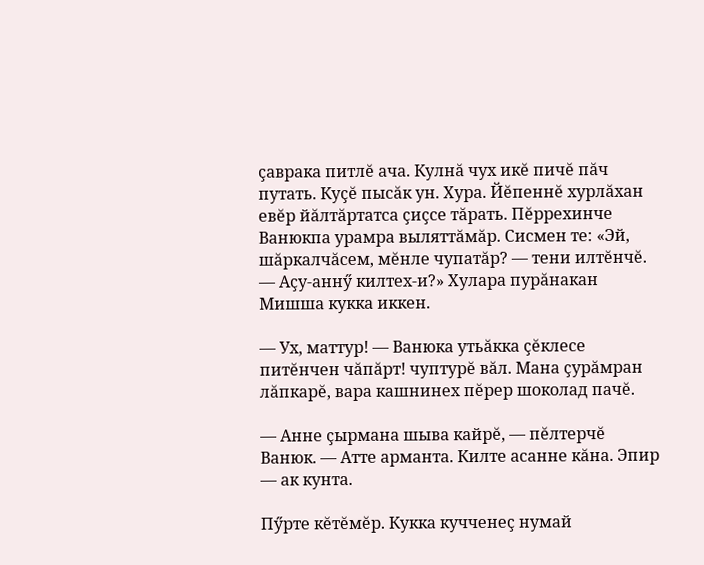çаврака питлĕ ача. Кулнă чух икĕ пичĕ пăч путать. Куçĕ пысăк ун. Хура. Йĕпеннĕ хурлăхан евĕр йăлтăртатса çиçсе тăрать. Пĕррехинче Ванюкпа урамра выляттăмăр. Сисмен те: «Эй, шăркалчăсем, мĕнле чупатăр? — тени илтĕнчĕ. — Аçу-аннӳ килтех-и?» Хулара пурăнакан Мишша кукка иккен.

— Ух, маттур! — Ванюка утьăкка çĕклесе питĕнчен чăпăрт! чуптурĕ вăл. Мана çурăмран лăпкарĕ, вара кашнинех пĕрер шоколад пачĕ.

— Анне çырмана шыва кайрĕ, — пĕлтерчĕ Ванюк. — Атте арманта. Килте асанне кăна. Эпир — ак кунта.

Пӳрте кĕтĕмĕр. Кукка кучченеç нумай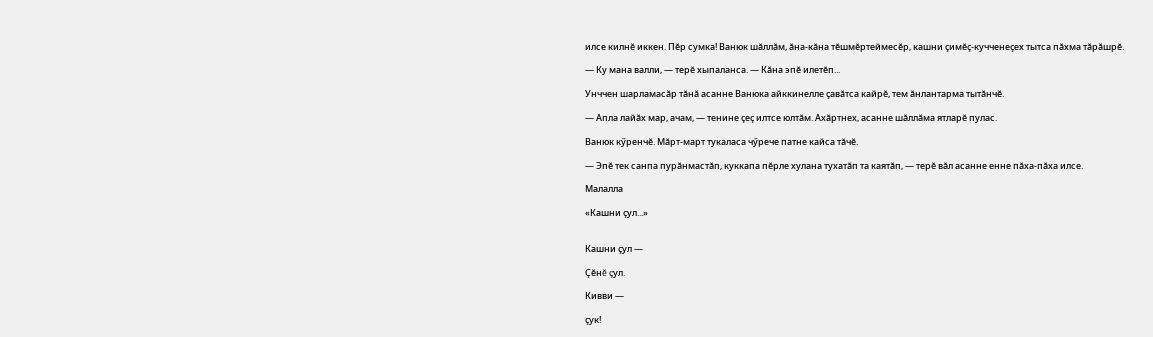илсе килнĕ иккен. Пĕр сумка! Ванюк шăллăм, ăна-кăна тĕшмĕртеймесĕр, кашни çимĕç-кучченеçех тытса пăхма тăрăшрĕ.

— Ку мана валли, — терĕ хыпаланса. — Кăна эпĕ илетĕп...

Унччен шарламасăр тăнă асанне Ванюка айккинелле çавăтса кайрĕ, тем ăнлантарма тытăнчĕ.

— Апла лайăх мар, ачам, — тенине çеç илтсе юлтăм. Ахăртнех, асанне шăллăма ятларĕ пулас.

Ванюк кӳренчĕ. Мăрт-март тукаласа чӳрече патне кайса тăчĕ.

— Эпĕ тек санпа пурăнмастăп, куккапа пĕрле хулана тухатăп та каятăп, — терĕ вăл асанне енне пăха-пăха илсе.

Малалла

«Кашни çул...»


Кашни çул —

Çĕнĕ çул.

Кивви —

çук!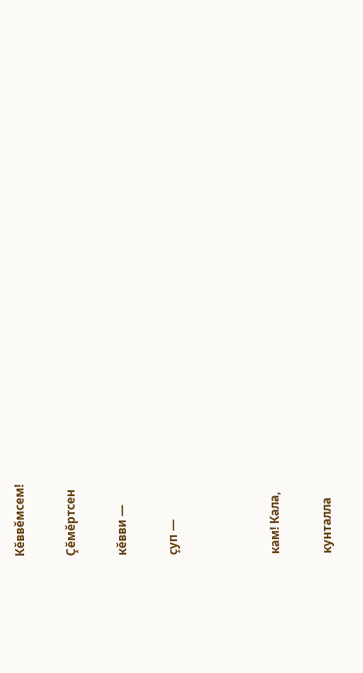Кĕввĕмсем!

Çĕмĕртсен

кĕвви —

çуп —



кам! Кала,

кунталла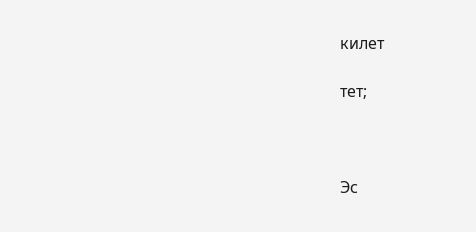килет

тет;



Эс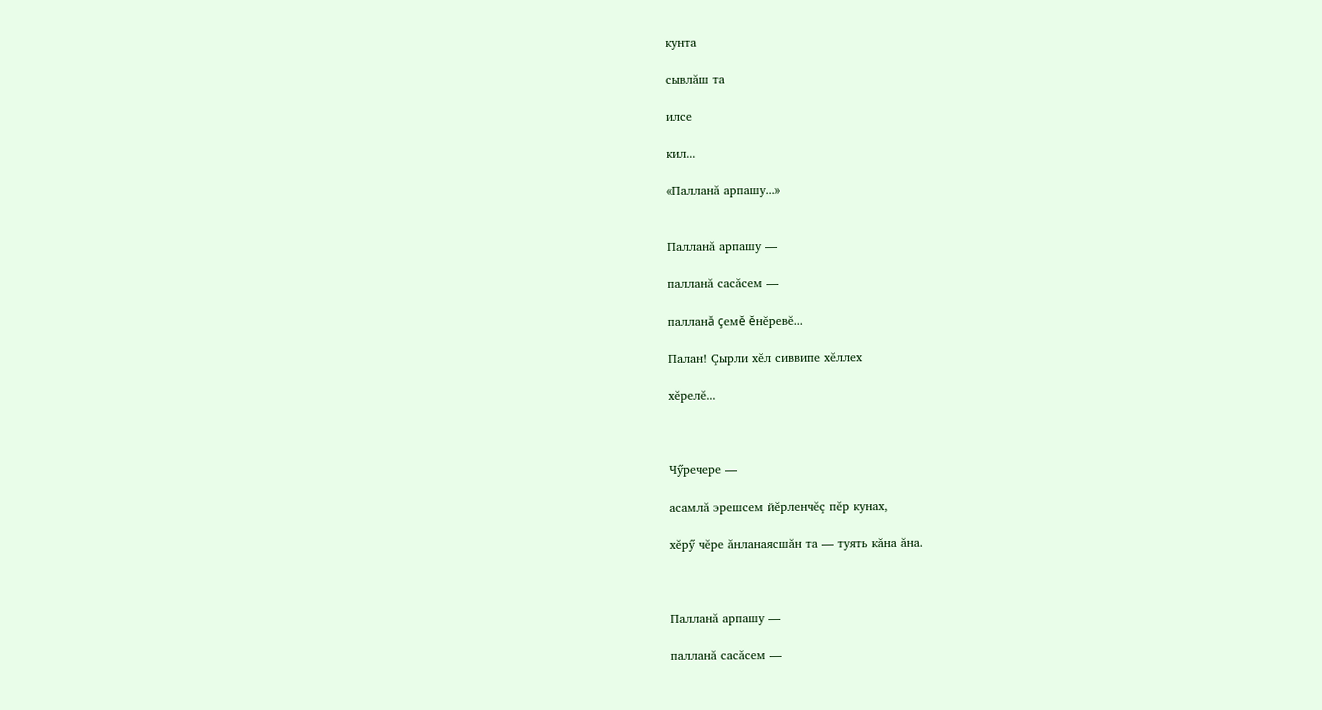кунта

сывлăш та

илсе

кил...

«Палланă арпашу...»


Палланă арпашу —

палланă сасăсем —

палланă çемĕ ĕнĕревĕ...

Палан! Çырли хĕл сиввипе хĕллех

хĕрелĕ...



Чӳречере —

асамлă эрешсем йĕрленчĕç пĕр кунах,

хĕрӳ чĕре ăнланаясшăн та — туять кăна ăна.



Палланă арпашу —

палланă сасăсем —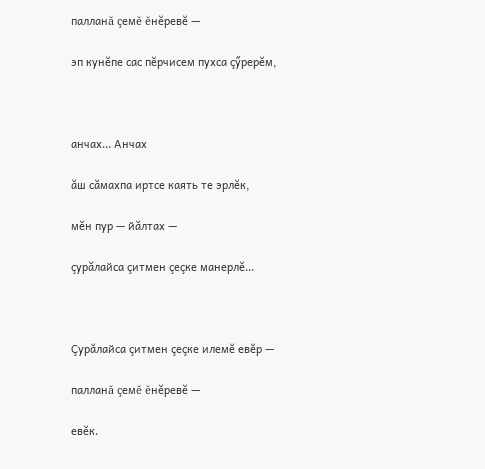палланă çемĕ ĕнĕревĕ —

эп кунĕпе сас пĕрчисем пухса çӳрерĕм,



анчах... Анчах

ăш сăмахпа иртсе каять те эрлĕк,

мĕн пур — йăлтах —

çурăлайса çитмен çеçке манерлĕ...



Çурăлайса çитмен çеçке илемĕ евĕр —

палланă çемĕ ĕнĕревĕ —

евĕк.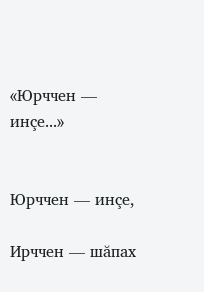«Юрччен — инçе...»


Юрччен — инçе,

Ирччен — шăпах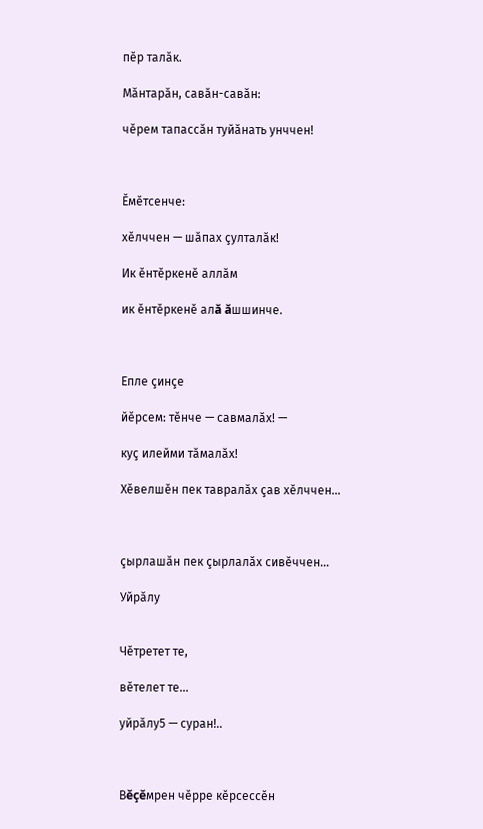пĕр талăк.

Мăнтарăн, савăн-савăн:

чĕрем тапассăн туйăнать унччен!



Ĕмĕтсенче:

хĕлччен — шăпах çулталăк!

Ик ĕнтĕркенĕ аллăм

ик ĕнтĕркенĕ алă ăшшинче.



Епле çинçе

йĕрсем: тĕнче — савмалăх! —

куç илейми тăмалăх!

Хĕвелшĕн пек тавралăх çав хĕлччен...



çырлашăн пек çырлалăх сивĕччен...

Уйрăлу


Чĕтретет те,

вĕтелет те...

уйрăлу5 — суран!..



Вĕçĕмрен чĕрре кĕрсессĕн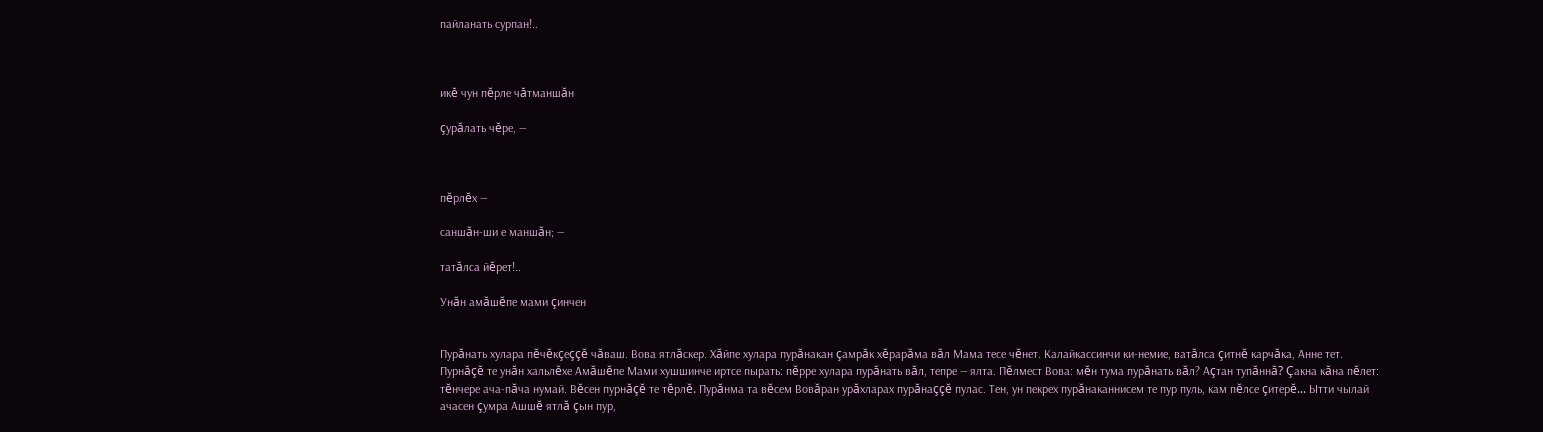пайланать сурпан!..



икĕ чун пĕрле чăтманшăн

çурăлать чĕре, —



пĕрлĕх —

саншăн-ши е маншăн; —

татăлса йĕрет!..

Унăн амăшĕпе мами çинчен


Пурăнать хулара пĕчĕкçеççĕ чăваш. Вова ятлăскер. Хăйпе хулара пурăнакан çамрăк хĕрарăма вăл Мама тесе чĕнет. Калайкассинчи ки-немие, ватăлса çитнĕ карчăка, Анне тет. Пурнăçĕ те унăн хальлĕхе Амăшĕпе Мами хушшинче иртсе пырать: пĕрре хулара пурăнать вăл, тепре — ялта. Пĕлмест Вова: мĕн тума пурăнать вăл? Аçтан тупăннă? Çакна кăна пĕлет: тĕнчере ача-пăча нумай. Вĕсен пурнăçĕ те тĕрлĕ. Пурăнма та вĕсем Вовăран урăхларах пурăнаççĕ пулас. Тен, ун пекрех пурăнаканнисем те пур пуль, кам пĕлсе çитерĕ... Ытти чылай ачасен çумра Ашшĕ ятлă çын пур,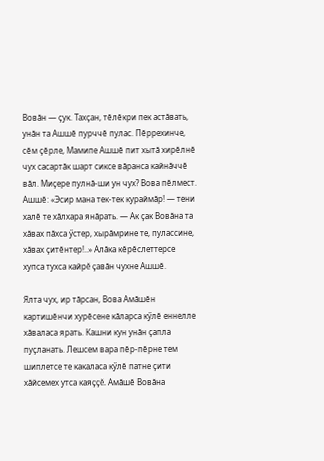Вовăн — çук. Тахçан, тĕлĕкри пек астăвать, унăн та Ашшĕ пурччĕ пулас. Пĕррехинче, сĕм çĕрле, Мамипе Ашшĕ пит хытă хирĕлнĕ чух сасартăк шарт сиксе вăранса кайнăччĕ вăл. Миçере пулнă-ши ун чух? Вова пĕлмест. Ашшĕ: «Эсир мана тек-тек кураймăр! — тени халĕ те хăлхара янăрать. — Ак çак Вовăна та хăвах пăхса ӳстер, хырăмрине те, пулассине, хăвах çитĕнтер!..» Алăка кĕрĕслеттерсе хупса тухса кайрĕ çавăн чухне Ашшĕ.

Ялта чух, ир тăрсан, Вова Амăшĕн картишĕнчи хурĕсене кăларса кӳлĕ еннелле хăваласа ярать. Кашни кун унăн çапла пуçланать. Лешсем вара пĕр-пĕрне тем шиплетсе те какаласа кӳлĕ патне çити хăйсемех утса каяççĕ. Амăшĕ Вовăна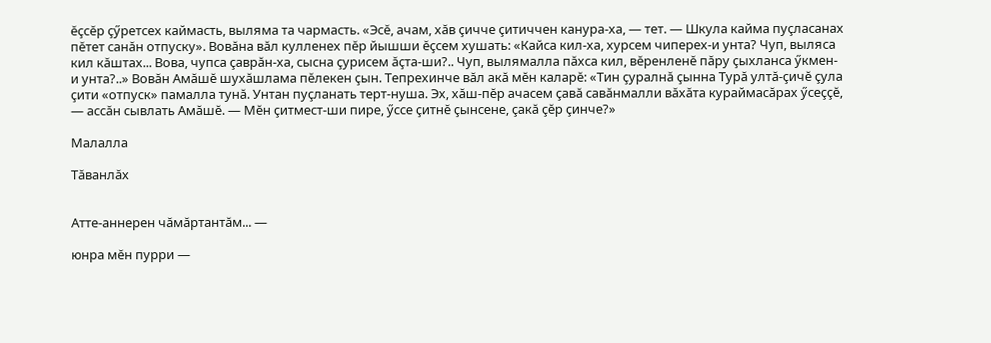ĕçсĕр çӳретсех каймасть, выляма та чармасть. «Эсĕ, ачам, хăв çичче çитиччен канура-ха, — тет. — Шкула кайма пуçласанах пĕтет санăн отпуску». Вовăна вăл кулленех пĕр йышши ĕçсем хушать: «Кайса кил-ха, хурсем чиперех-и унта? Чуп, выляса кил кăштах... Вова, чупса çаврăн-ха, сысна çурисем ăçта-ши?.. Чуп, вылямалла пăхса кил, вĕренленĕ пăру çыхланса ӳкмен-и унта?..» Вовăн Амăшĕ шухăшлама пĕлекен çын. Тепрехинче вăл акă мĕн каларĕ: «Тин çуралнă çынна Турă ултă-çичĕ çула çити «отпуск» памалла тунă. Унтан пуçланать терт-нуша. Эх, хăш-пĕр ачасем çавă савăнмалли вăхăта кураймасăрах ӳсеççĕ, — ассăн сывлать Амăшĕ. — Мĕн çитмест-ши пире, ӳссе çитнĕ çынсене, çакă çĕр çинче?»

Малалла

Тăванлăх


Атте-аннерен чăмăртантăм... —

юнра мĕн пурри —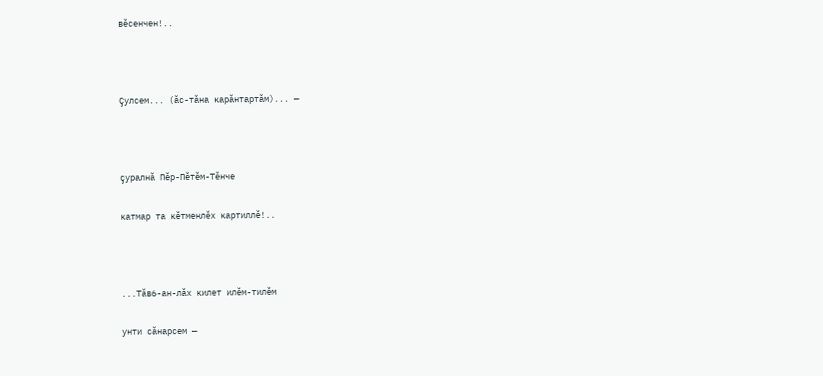вĕсенчен!..



Çулсем... (ăс-тăна карăнтартăм)... —



çуралнă Пĕр-Пĕтĕм-Тĕнче

катмар та кĕтменлĕх картиллĕ!..



...Тăв6-ан-лăх килет илĕм-тилĕм

унти сăнарсем —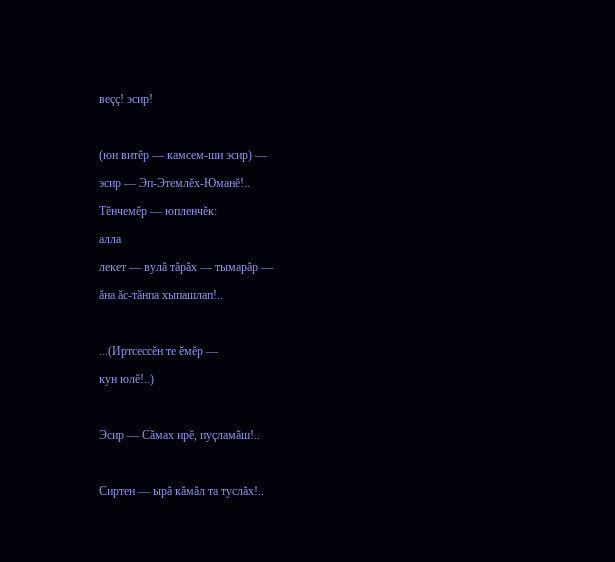веçç! эсир!



(юн витĕр — камсем-ши эсир) —

эсир — Эп-Этемлĕх-Юманĕ!..

Тĕнчемĕр — юпленчĕк:

алла

лекет — вулă тăрăх — тымарăр —

ăна ăс-тăнпа хыпашлап!..



...(Иртсессĕн те ĕмĕр —

кун юлĕ!..)



Эсир — Сăмах ирĕ, пуçламăш!..



Сиртен — ырă кăмăл та туслăх!..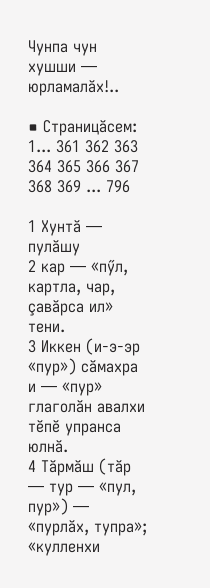Чунпа чун хушши — юрламалăх!..

■ Страницăсем: 1... 361 362 363 364 365 366 367 368 369 ... 796

1 Хунтă — пулăшу
2 кар — «пӳл, картла, чар, çавăрса ил» тени.
3 Иккен (и-э-эр «пур») сăмахра и — «пур» глаголăн авалхи тĕпĕ упранса юлнă.
4 Тăрмăш (тăр — тур — «пул, пур») — «пурлăх, тупра»; «кулленхи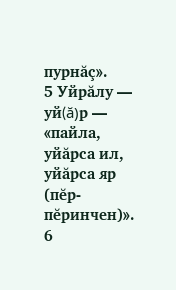пурнăç».
5 Уйрăлу — уй(ă)р — «пайла, уйăрса ил, уйăрса яр (пĕр-пĕринчен)».
6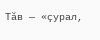Тăв — «çурал,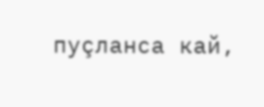пуçланса кай,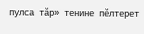пулса тăр» тенине пĕлтерет